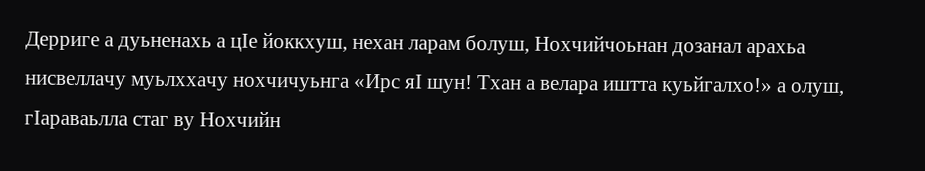Дерриге а дуьненахь а цIе йоккхуш, нехан ларам болуш, Нохчийчоьнан дозанал арахьа нисвеллачу муьлххачу нохчичуьнга «Ирс яI шун! Тхан а велара иштта куьйгалхо!» а олуш, гIараваьлла стаг ву Нохчийн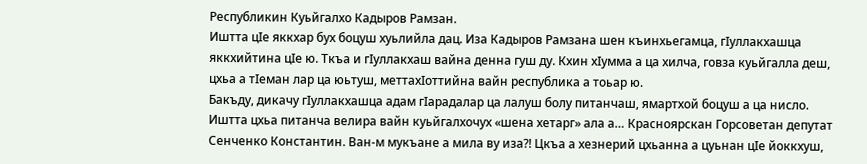Республикин Куьйгалхо Кадыров Рамзан.
Иштта цIе яккхар бух боцуш хуьлийла дац. Иза Кадыров Рамзана шен къинхьегамца, гIуллакхашца яккхийтина цIе ю. Ткъа и гIуллакхаш вайна денна гуш ду. Кхин хIумма а ца хилча, говза куьйгалла деш, цхьа а тIеман лар ца юьтуш, меттахIоттийна вайн республика а тоьар ю.
Бакъду, дикачу гIуллакхашца адам гIарадалар ца лалуш болу питанчаш, ямартхой боцуш а ца нисло. Иштта цхьа питанча велира вайн куьйгалхочух «шена хетарг» ала а… Красноярскан Горсоветан депутат Сенченко Константин. Ван-м мукъане а мила ву иза?! Цкъа а хезнерий цхьанна а цуьнан цIе йоккхуш,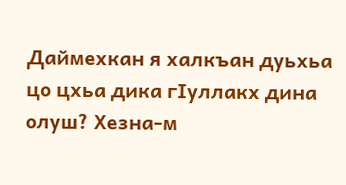Даймехкан я халкъан дуьхьа цо цхьа дика гIуллакх дина олуш? Хезна-м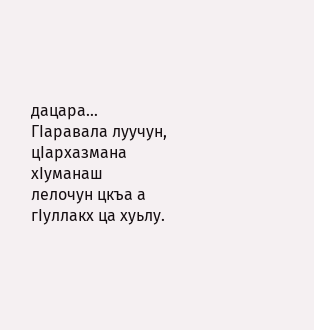дацара…
ГIаравала луучун, цIархазмана хIуманаш лелочун цкъа а гIуллакх ца хуьлу.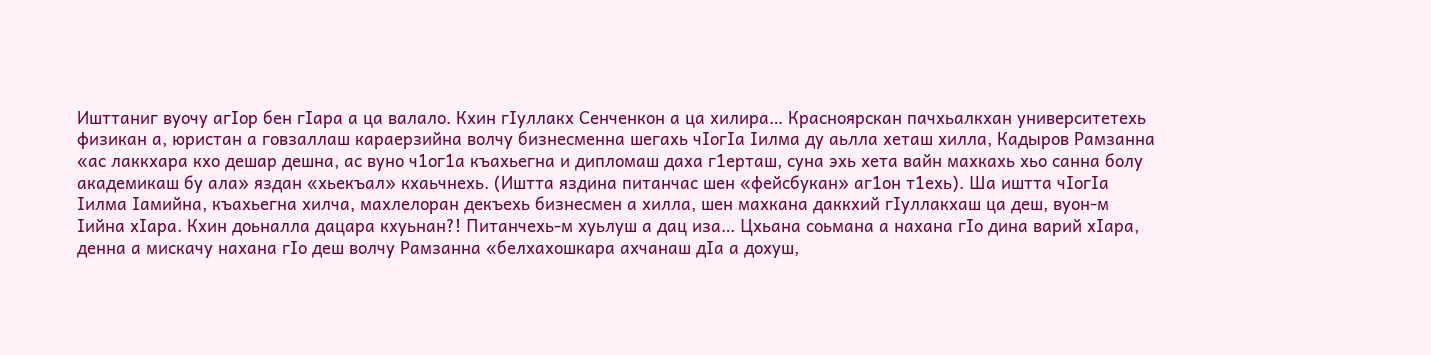Ишттаниг вуочу агIор бен гIара а ца валало. Кхин гIуллакх Сенченкон а ца хилира… Красноярскан пачхьалкхан университетехь физикан а, юристан а говзаллаш караерзийна волчу бизнесменна шегахь чIогIа Iилма ду аьлла хеташ хилла, Кадыров Рамзанна «ас лаккхара кхо дешар дешна, ас вуно ч1ог1а къахьегна и дипломаш даха г1ерташ, суна эхь хета вайн махкахь хьо санна болу академикаш бу ала» яздан «хьекъал» кхаьчнехь. (Иштта яздина питанчас шен «фейсбукан» аг1он т1ехь). Ша иштта чIогIа Iилма Iамийна, къахьегна хилча, махлелоран декъехь бизнесмен а хилла, шен махкана даккхий гIуллакхаш ца деш, вуон-м Iийна хIара. Кхин доьналла дацара кхуьнан?! Питанчехь-м хуьлуш а дац иза… Цхьана соьмана а нахана гIо дина варий хIара, денна а мискачу нахана гIо деш волчу Рамзанна «белхахошкара ахчанаш дIа а дохуш,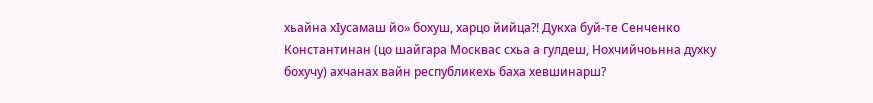хьайна хIусамаш йо» бохуш, харцо йийца?! Дукха буй-те Сенченко Константинан (цо шайгара Москвас схьа а гулдеш, Нохчийчоьнна духку бохучу) ахчанах вайн республикехь баха хевшинарш?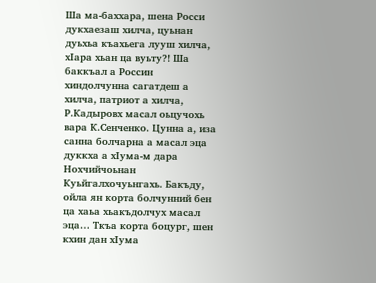Ша ма-баххара, шена Росси дукхаезаш хилча, цуьнан дуьхьа къахьега лууш хилча, хIара хьан ца вуьту?! Ша баккъал а Россин хиндолчунна сагатдеш а хилча, патриот а хилча, Р.Кадыровх масал оьцучохь вара К.Сенченко. Цунна а, иза санна болчарна а масал эца дуккха а хIума-м дара Нохчийчоьнан Куьйгалхочуьнгахь. Бакъду, ойла ян корта болчунний бен ца хаьа хьакъдолчух масал эца… Ткъа корта боцург, шен кхин дан хIума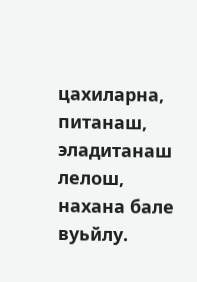цахиларна, питанаш, эладитанаш лелош, нахана бале вуьйлу.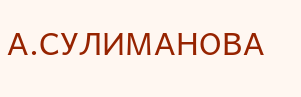А.СУЛИМАНОВА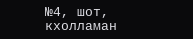№4, шот, кхолламан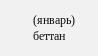(январь) беттан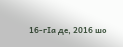16-гIа де, 2016 шо